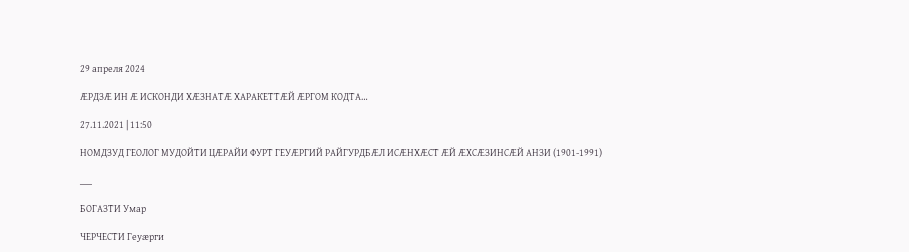29 апреля 2024

ӔРДЗӔ ИН Ӕ ИСКОНДИ ХӔЗНАТӔ ХАРАКЕТТӔЙ ӔРГОМ КОДТА…

27.11.2021 | 11:50

НОМДЗУД ГЕОЛОГ МУДОЙТИ ЦӔРАЙИ ФУРТ ГЕУӔРГИЙ РАЙГУРДБӔЛ ИСӔНХӔСТ ӔЙ ӔХСӔЗИНСӔЙ АНЗИ (1901-1991)

___

БОГАЗТИ Умар

ЧЕРЧЕСТИ Геуӕрги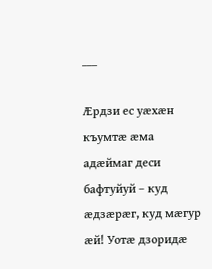___

Ӕрдзи ес уӕхӕн къумтӕ ӕма адӕймаг деси бафтуйуй – куд ӕдзӕрӕг, куд мӕгур ӕй! Уотӕ дзоридӕ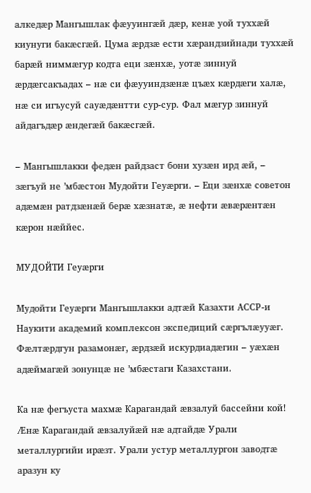алкедӕр Мангышлак фӕууингӕй дӕр, кенӕ уой туххӕй киунуги бакӕсгӕй. Цума ӕрдзӕ ести хӕрандзийнади туххӕй барӕй ниммӕгур кодта еци зӕнхӕ, уотӕ зиннуй ӕрдӕгсакъадах – нӕ си фӕууиндзӕнӕ цъӕх кӕрдӕги халӕ, нӕ си игъусуй сауӕдӕнтти сур-сур. Фал мӕгур зиннуй айдагъдӕр ӕндегӕй бакӕсгӕй.

– Мангышлакки федӕн райдзаст бони хузӕн ирд ӕй, – зӕгъуй не ’мбӕстон Мудойти Геуӕрги. – Еци зӕнхӕ советон адӕмӕн ратдзӕнӕй берӕ хӕзнатӕ, ӕ нефти ӕвӕрӕнтӕн кӕрон нӕййес.

МУДОЙТИ Геуæрги

Мудойти Геуӕрги Мангышлакки адтӕй Казахти АССР-и Наукити академий комплексон экспедиций сӕргълӕууӕг. Фӕлтӕрдгун разамонӕг, ӕрдзӕй искурдиадӕгин – уӕхӕн адӕймагӕй зонунцӕ не ’мбӕстаги Казахстани.

Ка нӕ фегъуста махмӕ Карагандай ӕвзалуй бассейни кой! Ӕнӕ Карагандай ӕвзалуйӕй нӕ адтайдӕ Урали металлургийи ирӕзт. Урали устур металлургон заводтӕ аразун ку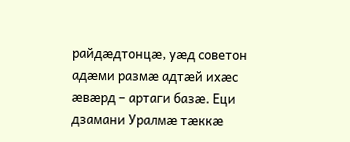райдӕдтонцӕ, уӕд советон адӕми размӕ адтӕй ихӕс ӕвӕрд – артаги базӕ. Еци дзамани Уралмӕ тӕккӕ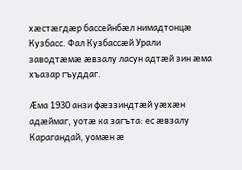хӕстӕгдӕр бассейнбӕл нимадтонцӕ Кузбасс. Фал Кузбассӕй Урали заводтӕмӕ ӕвзалу ласун адтӕй зин ӕма хъазар гъуддаг.

Ӕма 1930 анзи фӕззиндтӕй уӕхӕн адӕймаг, уотӕ ка загъта: ес ӕвзалу Карагандай, уомӕн ӕ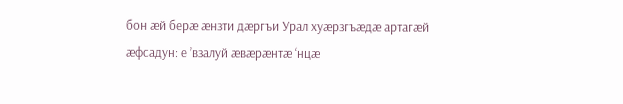бон ӕй берӕ ӕнзти дӕргъи Урал хуӕрзгъӕдӕ артагӕй ӕфсадун: е ’взалуй ӕвӕрӕнтӕ ‘нцӕ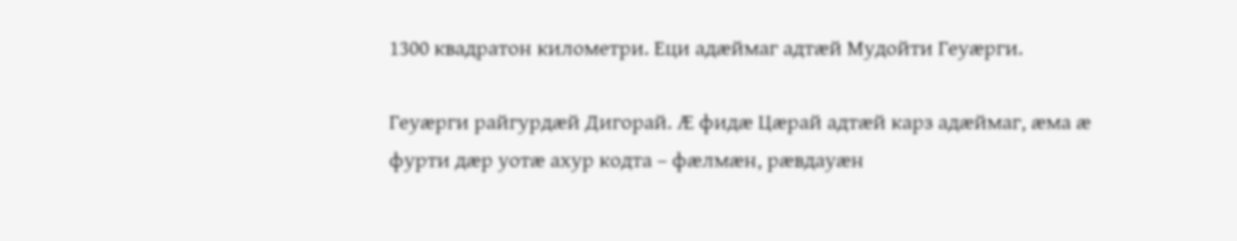1300 квадратон километри. Еци адӕймаг адтӕй Мудойти Геуӕрги.

Геуӕрги райгурдӕй Дигорай. Ӕ фидӕ Цӕрай адтӕй карз адӕймаг, ӕма ӕ фурти дӕр уотӕ ахур кодта – фӕлмӕн, рӕвдауӕн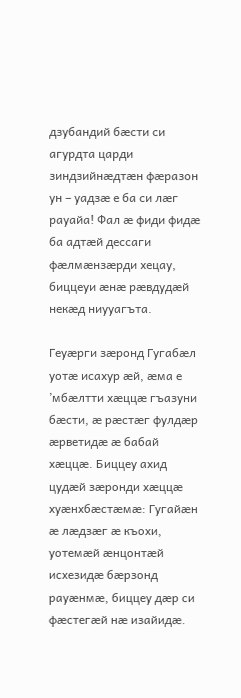дзубандий бӕсти си агурдта царди зиндзийнӕдтӕн фӕразон ун – уадзӕ е ба си лӕг рауайа! Фал ӕ фиди фидӕ ба адтӕй дессаги фӕлмӕнзӕрди хецау, биццеуи ӕнӕ рӕвдудӕй некӕд ниууагъта.

Геуӕрги зӕронд Гугабӕл уотӕ исахур ӕй, ӕма е ’мбӕлтти хӕццӕ гъазуни бӕсти, ӕ рӕстӕг фулдӕр ӕрветидӕ ӕ бабай хӕццӕ. Биццеу ахид цудӕй зӕронди хӕццӕ хуӕнхбӕстӕмӕ: Гугайӕн ӕ лӕдзӕг ӕ къохи, уотемӕй ӕнцонтӕй исхезидӕ бӕрзонд рауӕнмӕ, биццеу дӕр си фӕстегӕй нӕ изайидӕ.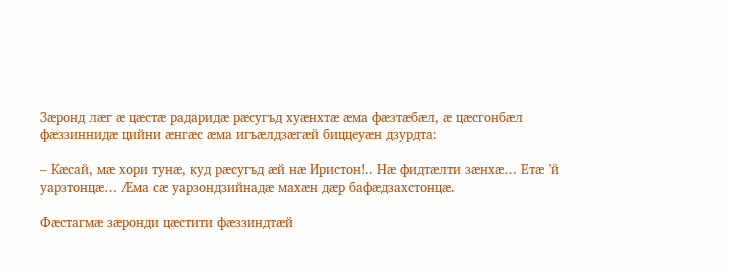Зӕронд лӕг ӕ цӕстӕ радаридӕ рӕсугъд хуӕнхтӕ ӕма фӕзтӕбӕл, ӕ цӕсгонбӕл фӕззиннидӕ цийни ӕнгӕс ӕма игъӕлдзӕгӕй биццеуӕн дзурдта:

– Кӕсай, мӕ хори тунӕ, куд рӕсугъд ӕй нӕ Иристон!.. Нӕ фидтӕлти зӕнхӕ… Етӕ ’й уарзтонцӕ… Ӕма сӕ уарзондзийнадӕ махӕн дӕр бафӕдзахстонцӕ.

Фӕстагмӕ зӕронди цӕстити фӕззиндтӕй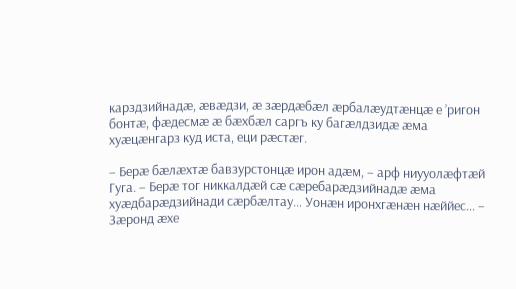карздзийнадӕ, ӕвӕдзи, ӕ зӕрдӕбӕл ӕрбалӕудтӕнцӕ е ’ригон бонтӕ, фӕдесмӕ ӕ бӕхбӕл саргъ ку багӕлдзидӕ ӕма хуӕцӕнгарз куд иста, еци рӕстӕг.

– Берӕ бӕлӕхтӕ бавзурстонцӕ ирон адӕм, – арф ниууолӕфтӕй Гуга. – Берӕ тог никкалдӕй сӕ сӕребарӕдзийнадӕ ӕма хуӕдбарӕдзийнади сӕрбӕлтау… Уонӕн иронхгӕнӕн нӕййес… – Зӕронд ӕхе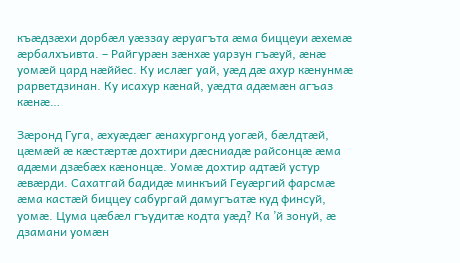къӕдзӕхи дорбӕл уӕззау ӕруагъта ӕма биццеуи ӕхемӕ ӕрбалхъивта. – Райгурӕн зӕнхӕ уарзун гъӕуй, ӕнӕ уомӕй цард нӕййес. Ку ислӕг уай, уӕд дӕ ахур кӕнунмӕ рарветдзинан. Ку исахур кӕнай, уӕдта адӕмӕн агъаз кӕнӕ…

Зӕронд Гуга, ӕхуӕдӕг ӕнахургонд уогӕй, бӕлдтӕй, цӕмӕй ӕ кӕстӕртӕ дохтири дӕсниадӕ райсонцӕ ӕма адӕми дзӕбӕх кӕнонцӕ. Уомӕ дохтир адтӕй устур ӕвӕрди. Сахатгай бадидӕ минкъий Геуӕргий фарсмӕ ӕма кастӕй биццеу сабургай дамугъатӕ куд финсуй, уомӕ. Цума цӕбӕл гъудитӕ кодта уӕд? Ка ’й зонуй, ӕ дзамани уомӕн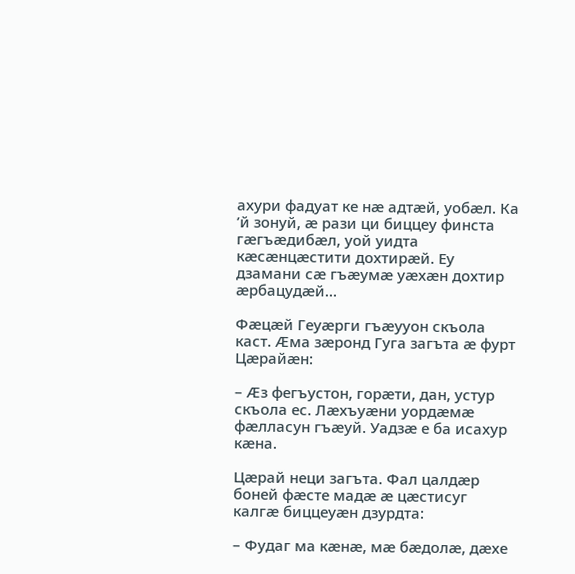ахури фадуат ке нӕ адтӕй, уобӕл. Ка ’й зонуй, ӕ рази ци биццеу финста гӕгъӕдибӕл, уой уидта кӕсӕнцӕстити дохтирӕй. Еу дзамани сӕ гъӕумӕ уӕхӕн дохтир ӕрбацудӕй…

Фӕцӕй Геуӕрги гъӕууон скъола каст. Ӕма зӕронд Гуга загъта ӕ фурт Цӕрайӕн:

– Ӕз фегъустон, горӕти, дан, устур скъола ес. Лӕхъуӕни уордӕмӕ фӕлласун гъӕуй. Уадзӕ е ба исахур кӕна.

Цӕрай неци загъта. Фал цалдӕр боней фӕсте мадӕ ӕ цӕстисуг калгӕ биццеуӕн дзурдта:

– Фудаг ма кӕнӕ, мӕ бӕдолӕ, дӕхе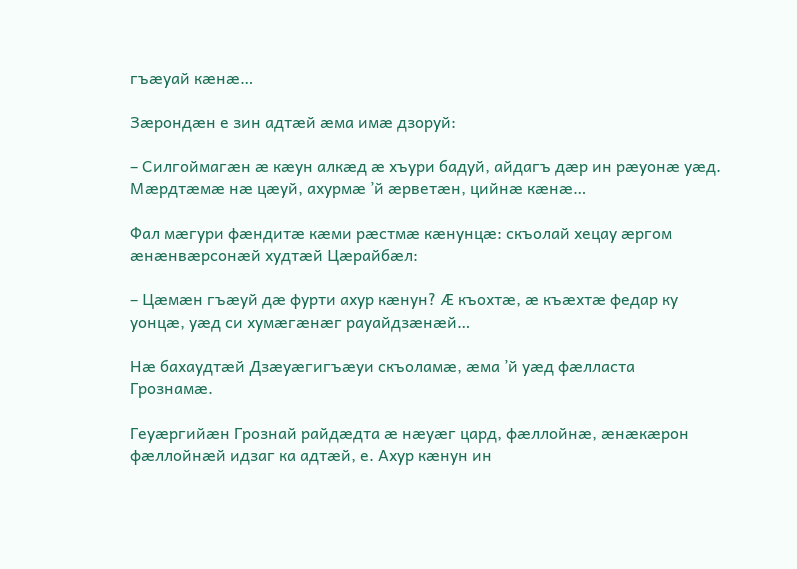гъӕуай кӕнӕ…

Зӕрондӕн е зин адтӕй ӕма имӕ дзоруй:

– Силгоймагӕн ӕ кӕун алкӕд ӕ хъури бадуй, айдагъ дӕр ин рӕуонӕ уӕд. Мӕрдтӕмӕ нӕ цӕуй, ахурмӕ ’й ӕрветӕн, цийнӕ кӕнӕ…

Фал мӕгури фӕндитӕ кӕми рӕстмӕ кӕнунцӕ: скъолай хецау ӕргом ӕнӕнвӕрсонӕй худтӕй Цӕрайбӕл:

– Цӕмӕн гъӕуй дӕ фурти ахур кӕнун? Ӕ къохтӕ, ӕ къӕхтӕ федар ку уонцӕ, уӕд си хумӕгӕнӕг рауайдзӕнӕй…

Нӕ бахаудтӕй Дзӕуӕгигъӕуи скъоламӕ, ӕма ’й уӕд фӕлласта Грознамӕ.

Геуӕргийӕн Грознай райдӕдта ӕ нӕуӕг цард, фӕллойнӕ, ӕнӕкӕрон фӕллойнӕй идзаг ка адтӕй, е. Ахур кӕнун ин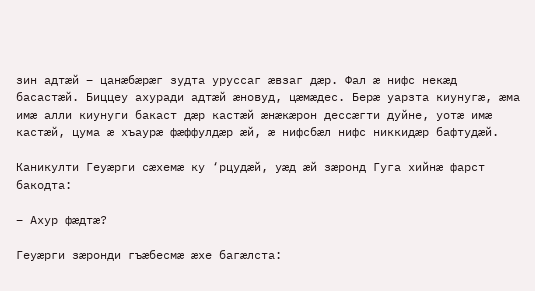зин адтӕй – цанӕбӕрӕг зудта уруссаг ӕвзаг дӕр. Фал ӕ нифс некӕд басастӕй. Биццеу ахуради адтӕй ӕновуд, цӕмӕдес. Берӕ уарзта киунугӕ, ӕма имӕ алли киунуги бакаст дӕр кастӕй ӕнӕкӕрон дессӕгти дуйне, уотӕ имӕ кастӕй, цума ӕ хъаурӕ фӕффулдӕр ӕй, ӕ нифсбӕл нифс никкидӕр бафтудӕй.

Каникулти Геуӕрги сӕхемӕ ку ‘рцудӕй, уӕд ӕй зӕронд Гуга хийнӕ фарст бакодта:

– Ахур фӕдтӕ?

Геуӕрги зӕронди гъӕбесмӕ ӕхе багӕлста: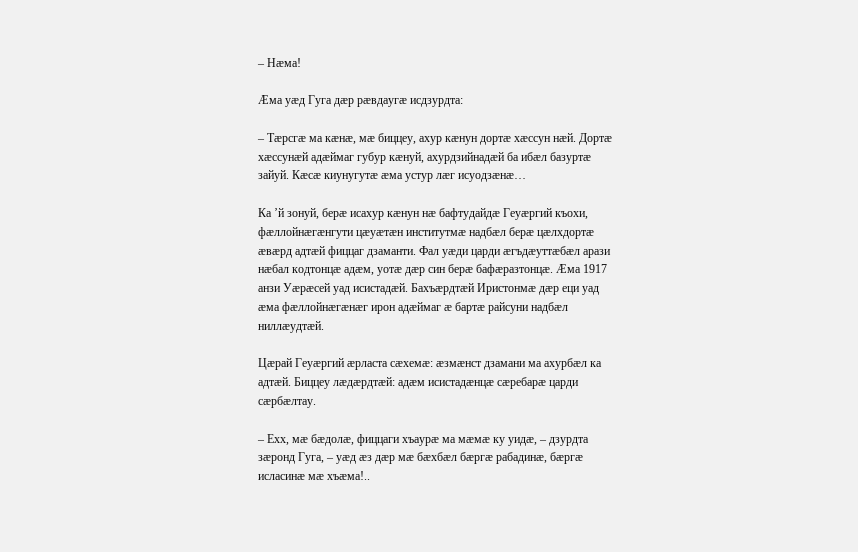– Нӕма!

Ӕма уӕд Гуга дӕр рӕвдаугӕ исдзурдта:

– Тӕрсгӕ ма кӕнӕ, мӕ биццеу, ахур кӕнун дортӕ хӕссун нӕй. Дортӕ хӕссунӕй адӕймаг губур кӕнуй, ахурдзийнадӕй ба ибӕл базуртӕ зайуй. Кӕсӕ киунугутӕ ӕма устур лӕг исуодзӕнӕ…

Ка ’й зонуй, берӕ исахур кӕнун нӕ бафтудайдӕ Геуӕргий къохи, фӕллойнӕгӕнгути цӕуӕтӕн институтмӕ надбӕл берӕ цӕлхдортӕ ӕвӕрд адтӕй фиццаг дзаманти. Фал уӕди царди ӕгъдӕуттӕбӕл арази нӕбал кодтонцӕ адӕм, уотӕ дӕр син берӕ бафӕразтонцӕ. Ӕма 1917 анзи Уӕрӕсей уад исистадӕй. Бахъӕрдтӕй Иристонмӕ дӕр еци уад ӕма фӕллойнӕгӕнӕг ирон адӕймаг ӕ бартӕ райсуни надбӕл ниллӕудтӕй.

Цӕрай Геуӕргий ӕрласта сӕхемӕ: ӕзмӕнст дзамани ма ахурбӕл ка адтӕй. Биццеу лӕдӕрдтӕй: адӕм исистадӕнцӕ сӕребарӕ царди сӕрбӕлтау.

– Ехх, мӕ бӕдолӕ, фиццаги хъаурӕ ма мӕмӕ ку уидӕ, – дзурдта зӕронд Гуга, – уӕд ӕз дӕр мӕ бӕхбӕл бӕргӕ рабадинӕ, бӕргӕ исласинӕ мӕ хъӕма!..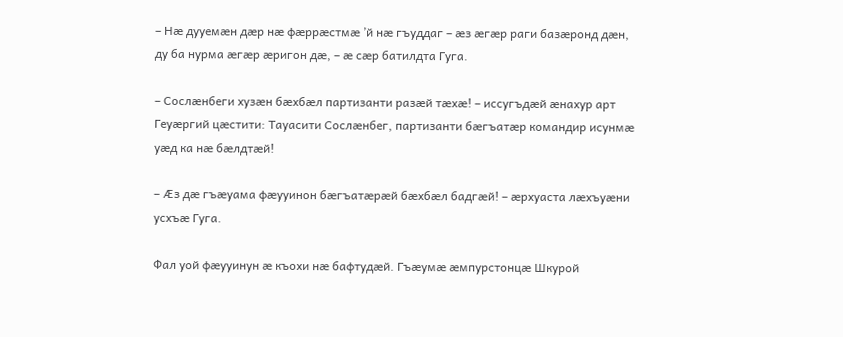– Нӕ дууемӕн дӕр нӕ фӕррӕстмӕ ’й нӕ гъуддаг – ӕз ӕгӕр раги базӕронд дӕн, ду ба нурма ӕгӕр ӕригон дӕ, – ӕ сӕр батилдта Гуга.

– Сослӕнбеги хузӕн бӕхбӕл партизанти разӕй тӕхӕ! – иссугъдӕй ӕнахур арт Геуӕргий цӕстити: Тауасити Сослӕнбег, партизанти бӕгъатӕр командир исунмӕ уӕд ка нӕ бӕлдтӕй!

– Ӕз дӕ гъӕуама фӕууинон бӕгъатӕрӕй бӕхбӕл бадгӕй! – ӕрхуаста лӕхъуӕни усхъӕ Гуга.

Фал уой фӕууинун ӕ къохи нӕ бафтудӕй. Гъӕумӕ ӕмпурстонцӕ Шкурой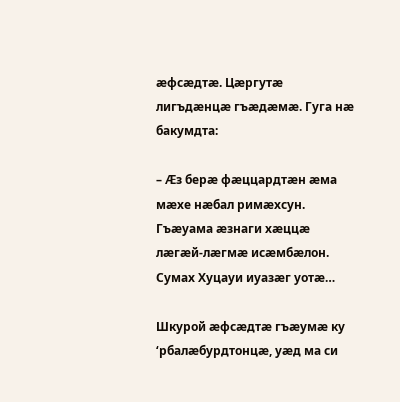ӕфсӕдтӕ. Цӕргутӕ лигъдӕнцӕ гъӕдӕмӕ. Гуга нӕ бакумдта:

– Ӕз берӕ фӕццардтӕн ӕма мӕхе нӕбал римӕхсун. Гъӕуама ӕзнаги хӕццӕ лӕгӕй-лӕгмӕ исӕмбӕлон. Сумах Хуцауи иуазӕг уотӕ…

Шкурой ӕфсӕдтӕ гъӕумӕ ку ‘рбалӕбурдтонцӕ, уӕд ма си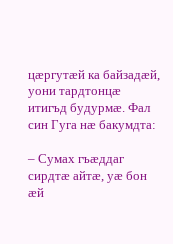цӕргутӕй ка байзадӕй, уони тардтонцӕ итигъд будурмӕ. Фал син Гуга нӕ бакумдта:

– Сумах гъӕддаг сирдтӕ айтӕ, уӕ бон ӕй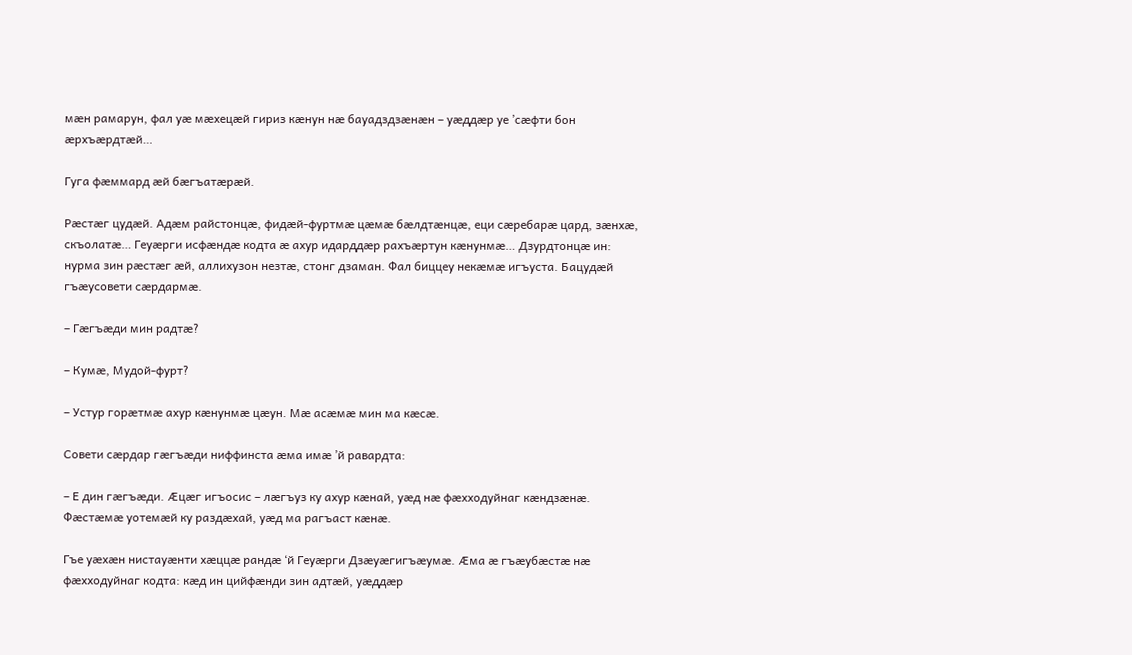мӕн рамарун, фал уӕ мӕхецӕй гириз кӕнун нӕ бауадздзӕнӕн – уӕддӕр уе ’сӕфти бон ӕрхъӕрдтӕй…

Гуга фӕммард ӕй бӕгъатӕрӕй.

Рӕстӕг цудӕй. Адӕм райстонцӕ, фидӕй-фуртмӕ цӕмӕ бӕлдтӕнцӕ, еци сӕребарӕ цард, зӕнхӕ, скъолатӕ… Геуӕрги исфӕндӕ кодта ӕ ахур идарддӕр рахъӕртун кӕнунмӕ… Дзурдтонцӕ ин: нурма зин рӕстӕг ӕй, аллихузон незтӕ, стонг дзаман. Фал биццеу некӕмӕ игъуста. Бацудӕй гъӕусовети сӕрдармӕ.

– Гӕгъӕди мин радтӕ?

– Кумӕ, Мудой-фурт?

– Устур горӕтмӕ ахур кӕнунмӕ цӕун. Мӕ асӕмӕ мин ма кӕсӕ.

Совети сӕрдар гӕгъӕди ниффинста ӕма имӕ ’й равардта:

– Е дин гӕгъӕди. Ӕцӕг игъосис – лӕгъуз ку ахур кӕнай, уӕд нӕ фӕхходуйнаг кӕндзӕнӕ. Фӕстӕмӕ уотемӕй ку раздӕхай, уӕд ма рагъаст кӕнӕ.

Гъе уӕхӕн нистауӕнти хӕццӕ рандӕ ‘й Геуӕрги Дзӕуӕгигъӕумӕ. Ӕма ӕ гъӕубӕстӕ нӕ фӕхходуйнаг кодта: кӕд ин цийфӕнди зин адтӕй, уӕддӕр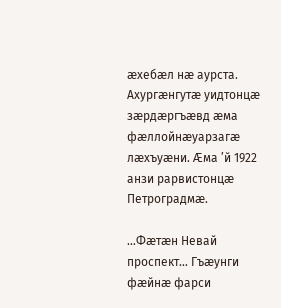ӕхебӕл нӕ аурста. Ахургӕнгутӕ уидтонцӕ зӕрдӕргъӕвд ӕма фӕллойнӕуарзагӕ лӕхъуӕни. Ӕма ’й 1922 анзи рарвистонцӕ Петроградмӕ.

…Фӕтӕн Невай проспект… Гъӕунги фӕйнӕ фарси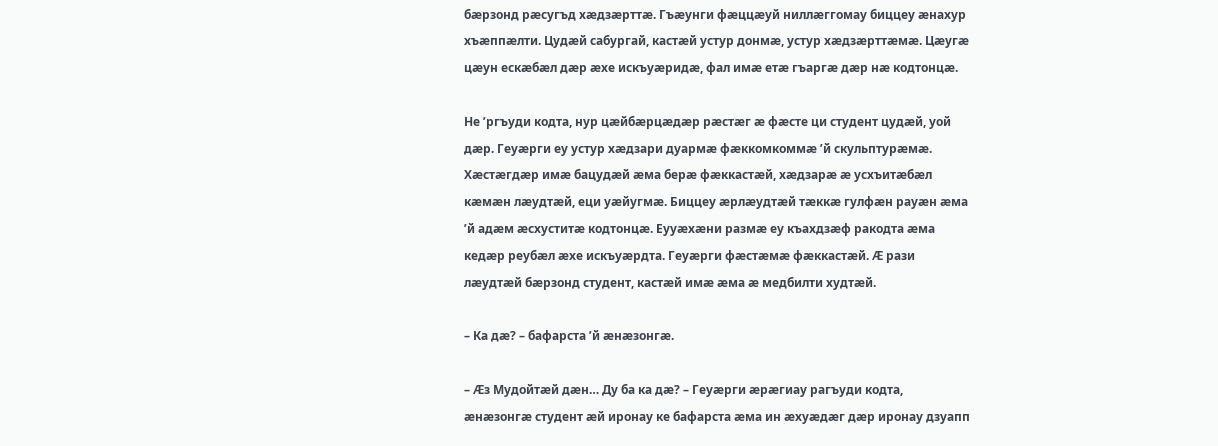бӕрзонд рӕсугъд хӕдзӕрттӕ. Гъӕунги фӕццӕуй ниллӕггомау биццеу ӕнахур хъӕппӕлти. Цудӕй сабургай, кастӕй устур донмӕ, устур хӕдзӕрттӕмӕ. Цӕугӕ цӕун ескӕбӕл дӕр ӕхе искъуӕридӕ, фал имӕ етӕ гъаргӕ дӕр нӕ кодтонцӕ.

Не ’ргъуди кодта, нур цӕйбӕрцӕдӕр рӕстӕг ӕ фӕсте ци студент цудӕй, уой дӕр. Геуӕрги еу устур хӕдзари дуармӕ фӕккомкоммӕ ’й скульптурӕмӕ. Хӕстӕгдӕр имӕ бацудӕй ӕма берӕ фӕккастӕй, хӕдзарӕ ӕ усхъитӕбӕл кӕмӕн лӕудтӕй, еци уӕйугмӕ. Биццеу ӕрлӕудтӕй тӕккӕ гулфӕн рауӕн ӕма ’й адӕм ӕсхуститӕ кодтонцӕ. Еууӕхӕни размӕ еу къахдзӕф ракодта ӕма кедӕр реубӕл ӕхе искъуӕрдта. Геуӕрги фӕстӕмӕ фӕккастӕй. Ӕ рази лӕудтӕй бӕрзонд студент, кастӕй имӕ ӕма ӕ медбилти худтӕй.

– Ка дӕ? – бафарста ’й ӕнӕзонгӕ.

– Ӕз Мудойтӕй дӕн… Ду ба ка дӕ? – Геуӕрги ӕрӕгиау рагъуди кодта, ӕнӕзонгӕ студент ӕй иронау ке бафарста ӕма ин ӕхуӕдӕг дӕр иронау дзуапп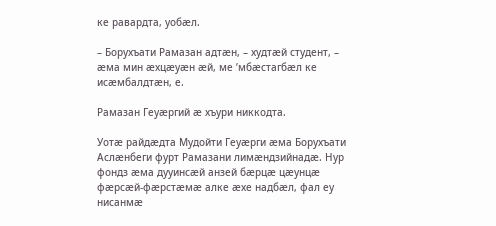ке равардта, уобӕл.

– Борухъати Рамазан адтӕн, – худтӕй студент, – ӕма мин ӕхцӕуӕн ӕй, ме ’мбӕстагбӕл ке исӕмбалдтӕн, е.

Рамазан Геуӕргий ӕ хъури никкодта.

Уотӕ райдӕдта Мудойти Геуӕрги ӕма Борухъати Аслӕнбеги фурт Рамазани лимӕндзийнадӕ. Нур фондз ӕма дууинсӕй анзей бӕрцӕ цӕунцӕ фӕрсӕй-фӕрстӕмӕ алке ӕхе надбӕл, фал еу нисанмӕ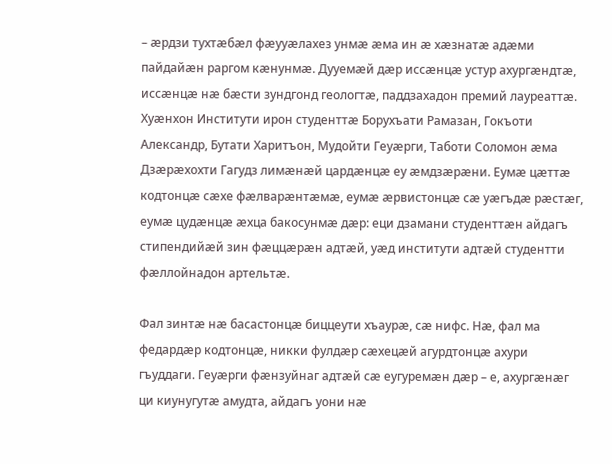– ӕрдзи тухтӕбӕл фӕууӕлахез унмӕ ӕма ин ӕ хӕзнатӕ адӕми пайдайӕн раргом кӕнунмӕ. Дууемӕй дӕр иссӕнцӕ устур ахургӕндтӕ, иссӕнцӕ нӕ бӕсти зундгонд геологтӕ, паддзахадон премий лауреаттӕ. Хуӕнхон Институти ирон студенттӕ Борухъати Рамазан, Гокъоти Александр, Бутати Харитъон, Мудойти Геуӕрги, Таботи Соломон ӕма Дзӕрӕхохти Гагудз лимӕнӕй цардӕнцӕ еу ӕмдзӕрӕни. Еумӕ цӕттӕ кодтонцӕ сӕхе фӕлварӕнтӕмӕ, еумӕ ӕрвистонцӕ сӕ уӕгъдӕ рӕстӕг, еумӕ цудӕнцӕ ӕхца бакосунмӕ дӕр: еци дзамани студенттӕн айдагъ стипендийӕй зин фӕццӕрӕн адтӕй, уӕд институти адтӕй студентти фӕллойнадон артельтӕ.

Фал зинтӕ нӕ басастонцӕ биццеути хъаурӕ, сӕ нифс. Нӕ, фал ма федардӕр кодтонцӕ, никки фулдӕр сӕхецӕй агурдтонцӕ ахури гъуддаги. Геуӕрги фӕнзуйнаг адтӕй сӕ еугуремӕн дӕр – е, ахургӕнӕг ци киунугутӕ амудта, айдагъ уони нӕ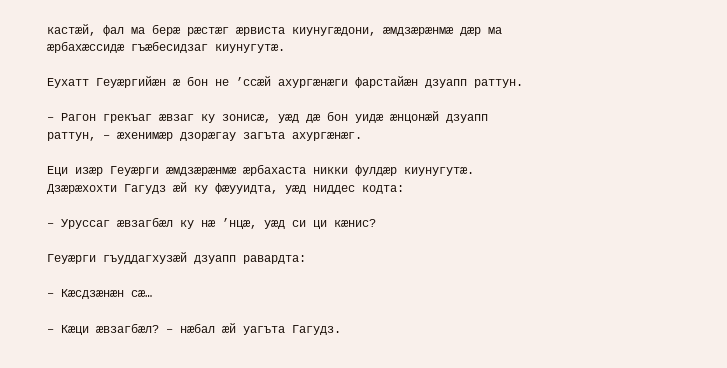кастӕй, фал ма берӕ рӕстӕг ӕрвиста киунугӕдони, ӕмдзӕрӕнмӕ дӕр ма ӕрбахӕссидӕ гъӕбесидзаг киунугутӕ.

Еухатт Геуӕргийӕн ӕ бон не ’ссӕй ахургӕнӕги фарстайӕн дзуапп раттун.

– Рагон грекъаг ӕвзаг ку зонисӕ, уӕд дӕ бон уидӕ ӕнцонӕй дзуапп раттун, – ӕхенимӕр дзорӕгау загъта ахургӕнӕг.

Еци изӕр Геуӕрги ӕмдзӕрӕнмӕ ӕрбахаста никки фулдӕр киунугутӕ. Дзӕрӕхохти Гагудз ӕй ку фӕууидта, уӕд ниддес кодта:

– Уруссаг ӕвзагбӕл ку нӕ ’нцӕ, уӕд си ци кӕнис?

Геуӕрги гъуддагхузӕй дзуапп равардта:

– Кӕсдзӕнӕн сӕ…

– Кӕци ӕвзагбӕл? – нӕбал ӕй уагъта Гагудз.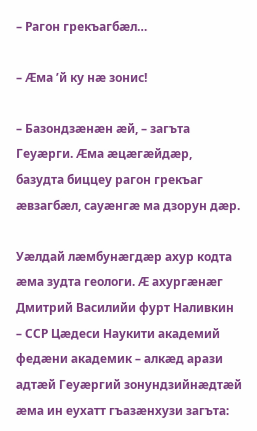– Рагон грекъагбӕл…

– Ӕма ’й ку нӕ зонис!

– Базондзӕнӕн ӕй, – загъта Геуӕрги. Ӕма ӕцӕгӕйдӕр, базудта биццеу рагон грекъаг ӕвзагбӕл, сауӕнгӕ ма дзорун дӕр.

Уӕлдай лӕмбунӕгдӕр ахур кодта ӕма зудта геологи. Ӕ ахургӕнӕг Дмитрий Василийи фурт Наливкин – ССР Цӕдеси Наукити академий федӕни академик – алкӕд арази адтӕй Геуӕргий зонундзийнӕдтӕй ӕма ин еухатт гъазӕнхузи загъта: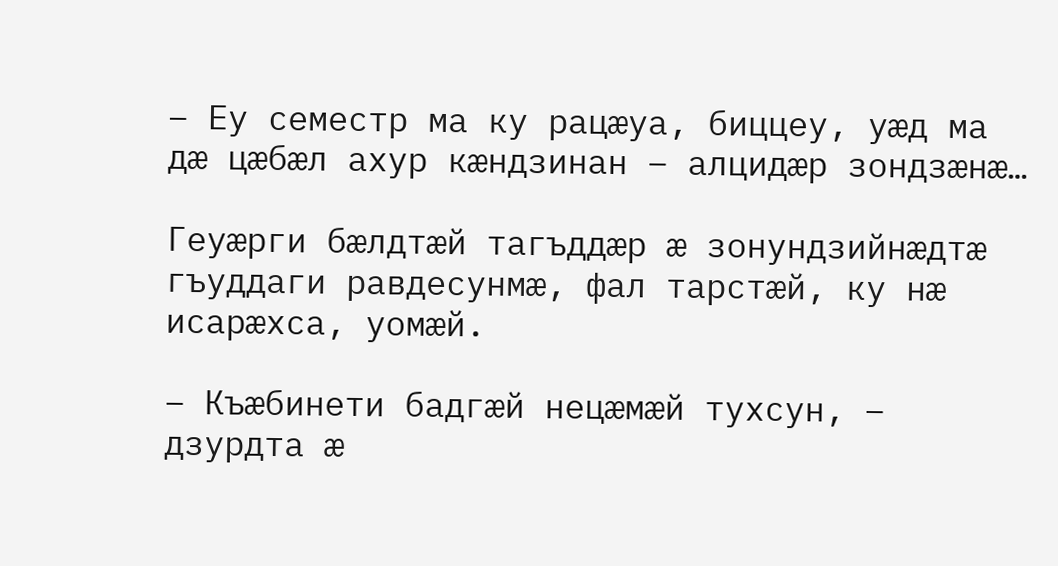– Еу семестр ма ку рацӕуа, биццеу, уӕд ма дӕ цӕбӕл ахур кӕндзинан – алцидӕр зондзӕнӕ…

Геуӕрги бӕлдтӕй тагъддӕр ӕ зонундзийнӕдтӕ гъуддаги равдесунмӕ, фал тарстӕй, ку нӕ исарӕхса, уомӕй.

– Къӕбинети бадгӕй нецӕмӕй тухсун, – дзурдта ӕ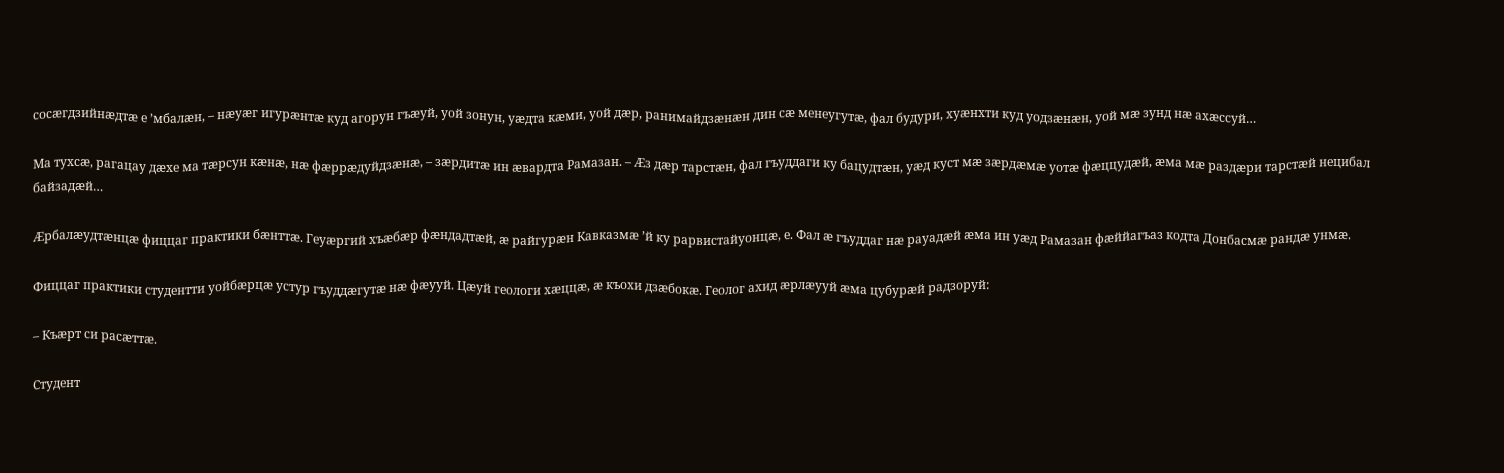сосӕгдзийнӕдтӕ е ’мбалӕн, – нӕуӕг игурӕнтӕ куд агорун гъӕуй, уой зонун, уӕдта кӕми, уой дӕр, ранимайдзӕнӕн дин сӕ менеугутӕ, фал будури, хуӕнхти куд уодзӕнӕн, уой мӕ зунд нӕ ахӕссуй…

Ма тухсӕ, рагацау дӕхе ма тӕрсун кӕнӕ, нӕ фӕррӕдуйдзӕнӕ, – зӕрдитӕ ин ӕвардта Рамазан. – Ӕз дӕр тарстӕн, фал гъуддаги ку бацудтӕн, уӕд куст мӕ зӕрдӕмӕ уотӕ фӕццудӕй, ӕма мӕ раздӕри тарстӕй нецибал байзадӕй…

Ӕрбалӕудтӕнцӕ фиццаг практики бӕнттӕ. Геуӕргий хъӕбӕр фӕндадтӕй, ӕ райгурӕн Кавказмӕ ’й ку рарвистайуонцӕ, е. Фал ӕ гъуддаг нӕ рауадӕй ӕма ин уӕд Рамазан фӕййагъаз кодта Донбасмӕ рандӕ унмӕ.

Фиццаг практики студентти уойбӕрцӕ устур гъуддӕгутӕ нӕ фӕууй. Цӕуй геологи хӕццӕ, ӕ къохи дзӕбокӕ. Геолог ахид ӕрлӕууй ӕма цубурӕй радзоруй:

– Къӕрт си расӕттӕ.

Студент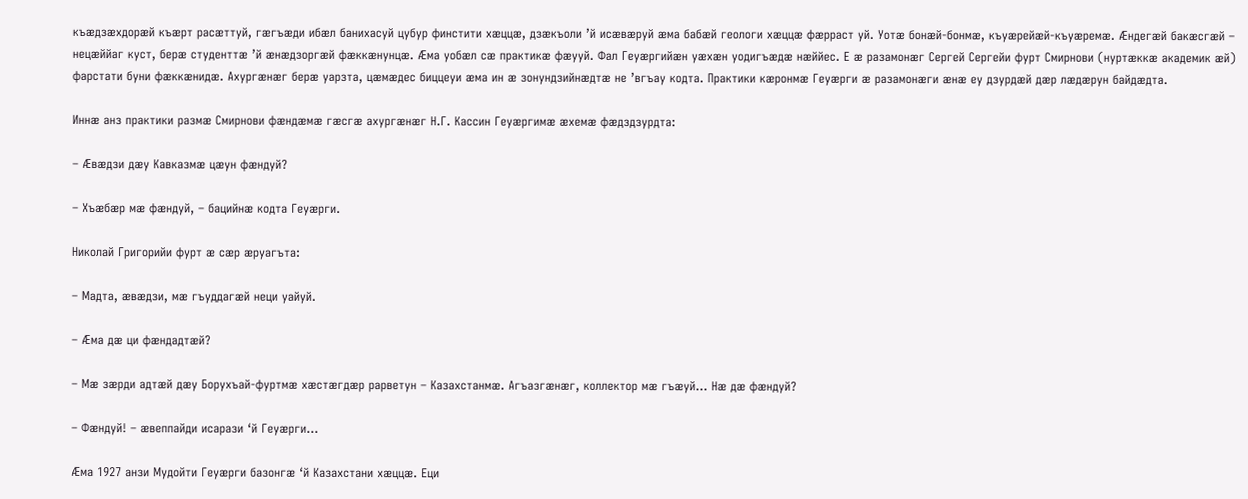къӕдзӕхдорӕй къӕрт расӕттуй, гӕгъӕди ибӕл банихасуй цубур финстити хӕццӕ, дзӕкъоли ’й исӕвӕруй ӕма бабӕй геологи хӕццӕ фӕрраст уй. Уотӕ бонӕй-бонмӕ, къуӕрейӕй-къуӕремӕ. Ӕндегӕй бакӕсгӕй – нецӕййаг куст, берӕ студенттӕ ’й ӕнӕдзоргӕй фӕккӕнунцӕ. Ӕма уобӕл сӕ практикӕ фӕууй. Фал Геуӕргийӕн уӕхӕн уодигъӕдӕ нӕййес. Е ӕ разамонӕг Сергей Сергейи фурт Смирнови (нуртӕккӕ академик ӕй) фарстати буни фӕккӕнидӕ. Ахургӕнӕг берӕ уарзта, цӕмӕдес биццеуи ӕма ин ӕ зонундзийнӕдтӕ не ’вгъау кодта. Практики кӕронмӕ Геуӕрги ӕ разамонӕги ӕнӕ еу дзурдӕй дӕр лӕдӕрун байдӕдта.

Иннӕ анз практики размӕ Смирнови фӕндӕмӕ гӕсгӕ ахургӕнӕг Н.Г. Кассин Геуӕргимӕ ӕхемӕ фӕдздзурдта:

– Ӕвӕдзи дӕу Кавказмӕ цӕун фӕндуй?

– Хъӕбӕр мӕ фӕндуй, – бацийнӕ кодта Геуӕрги.

Николай Григорийи фурт ӕ сӕр ӕруагъта:

– Мадта, ӕвӕдзи, мӕ гъуддагӕй неци уайуй.

– Ӕма дӕ ци фӕндадтӕй?

– Мӕ зӕрди адтӕй дӕу Борухъай-фуртмӕ хӕстӕгдӕр рарветун – Казахстанмӕ. Агъазгӕнӕг, коллектор мӕ гъӕуй… Нӕ дӕ фӕндуй?

– Фӕндуй! – ӕвеппайди исарази ‘й Геуӕрги…

Ӕма 1927 анзи Мудойти Геуӕрги базонгӕ ‘й Казахстани хӕццӕ. Еци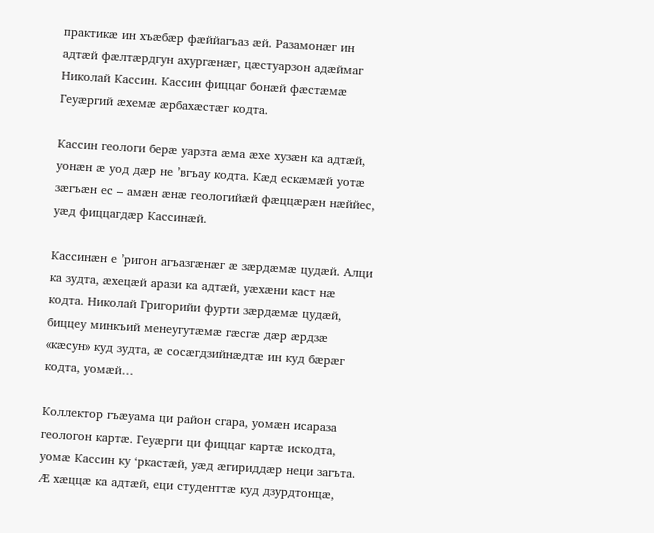практикӕ ин хъӕбӕр фӕййагъаз ӕй. Разамонӕг ин адтӕй фӕлтӕрдгун ахургӕнӕг, цӕстуарзон адӕймаг Николай Кассин. Кассин фиццаг бонӕй фӕстӕмӕ Геуӕргий ӕхемӕ ӕрбахӕстӕг кодта.

Кассин геологи берӕ уарзта ӕма ӕхе хузӕн ка адтӕй, уонӕн ӕ уод дӕр не ’вгъау кодта. Кӕд ескӕмӕй уотӕ зӕгъӕн ес – амӕн ӕнӕ геологийӕй фӕццӕрӕн нӕййес, уӕд фиццагдӕр Кассинӕй.

Кассинӕн е ’ригон агъазгӕнӕг ӕ зӕрдӕмӕ цудӕй. Алци ка зудта, ӕхецӕй арази ка адтӕй, уӕхӕни каст нӕ кодта. Николай Григорийи фурти зӕрдӕмӕ цудӕй, биццеу минкъий менеугутӕмӕ гӕсгӕ дӕр ӕрдзӕ «кӕсун» куд зудта, ӕ сосӕгдзийнӕдтӕ ин куд бӕрӕг кодта, уомӕй…

Коллектор гъӕуама ци район сгара, уомӕн исараза геологон картӕ. Геуӕрги ци фиццаг картӕ искодта, уомӕ Кассин ку ‘ркастӕй, уӕд ӕгириддӕр неци загъта. Ӕ хӕццӕ ка адтӕй, еци студенттӕ куд дзурдтонцӕ,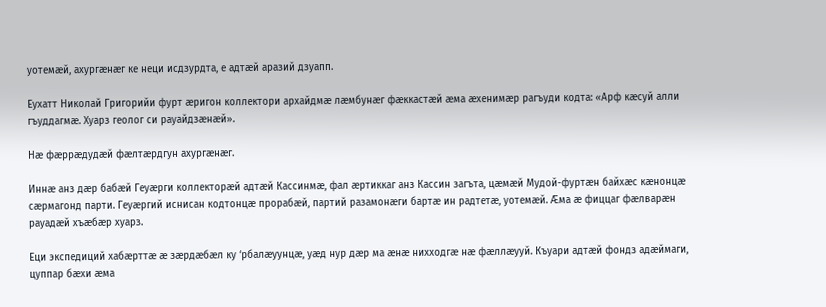уотемӕй, ахургӕнӕг ке неци исдзурдта, е адтӕй аразий дзуапп.

Еухатт Николай Григорийи фурт ӕригон коллектори архайдмӕ лӕмбунӕг фӕккастӕй ӕма ӕхенимӕр рагъуди кодта: «Арф кӕсуй алли гъуддагмӕ. Хуарз геолог си рауайдзӕнӕй».

Нӕ фӕррӕдудӕй фӕлтӕрдгун ахургӕнӕг.

Иннӕ анз дӕр бабӕй Геуӕрги коллекторӕй адтӕй Кассинмӕ, фал ӕртиккаг анз Кассин загъта, цӕмӕй Мудой-фуртӕн байхӕс кӕнонцӕ сӕрмагонд парти. Геуӕргий иснисан кодтонцӕ прорабӕй, партий разамонӕги бартӕ ин радтетӕ, уотемӕй. Ӕма ӕ фиццаг фӕлварӕн рауадӕй хъӕбӕр хуарз.

Еци экспедиций хабӕрттӕ ӕ зӕрдӕбӕл ку ‘рбалӕуунцӕ, уӕд нур дӕр ма ӕнӕ нихходгӕ нӕ фӕллӕууй. Къуари адтӕй фондз адӕймаги, цуппар бӕхи ӕма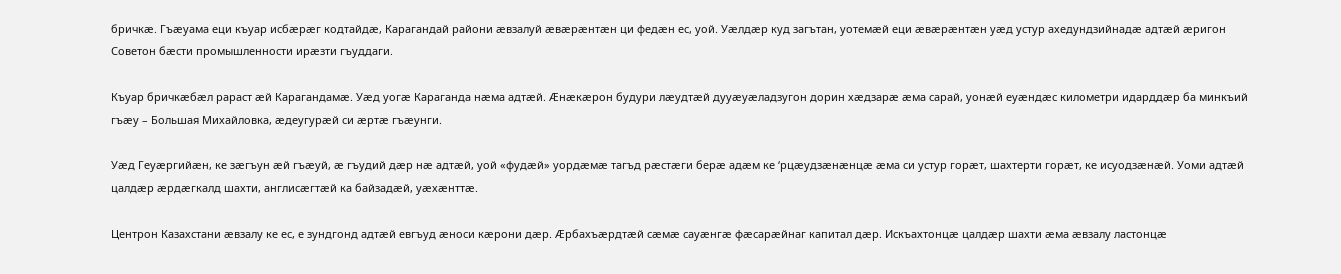бричкӕ. Гъӕуама еци къуар исбӕрӕг кодтайдӕ, Карагандай райони ӕвзалуй ӕвӕрӕнтӕн ци федӕн ес, уой. Уӕлдӕр куд загътан, уотемӕй еци ӕвӕрӕнтӕн уӕд устур ахедундзийнадӕ адтӕй ӕригон Советон бӕсти промышленности ирӕзти гъуддаги.

Къуар бричкӕбӕл рараст ӕй Карагандамӕ. Уӕд уогӕ Караганда нӕма адтӕй. Ӕнӕкӕрон будури лӕудтӕй дууӕуӕладзугон дорин хӕдзарӕ ӕма сарай, уонӕй еуӕндӕс километри идарддӕр ба минкъий гъӕу – Большая Михайловка, ӕдеугурӕй си ӕртӕ гъӕунги.

Уӕд Геуӕргийӕн, ке зӕгъун ӕй гъӕуй, ӕ гъудий дӕр нӕ адтӕй, уой «фудӕй» уордӕмӕ тагъд рӕстӕги берӕ адӕм ке ‘рцӕудзӕнӕнцӕ ӕма си устур горӕт, шахтерти горӕт, ке исуодзӕнӕй. Уоми адтӕй цалдӕр ӕрдӕгкалд шахти, англисӕгтӕй ка байзадӕй, уӕхӕнттӕ.

Центрон Казахстани ӕвзалу ке ес, е зундгонд адтӕй евгъуд ӕноси кӕрони дӕр. Ӕрбахъӕрдтӕй сӕмӕ сауӕнгӕ фӕсарӕйнаг капитал дӕр. Искъахтонцӕ цалдӕр шахти ӕма ӕвзалу ластонцӕ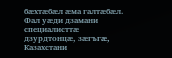бӕхтӕбӕл ӕма галтӕбӕл. Фал уӕди дзамани специалисттӕ дзурдтонцӕ, зӕгъгӕ, Казахстани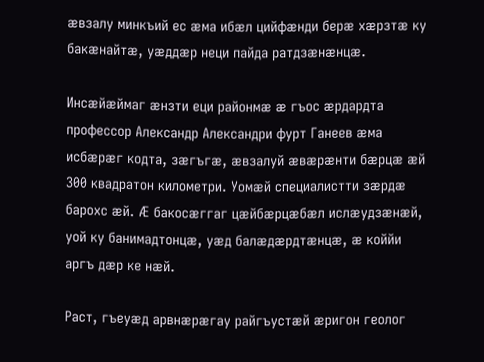ӕвзалу минкъий ес ӕма ибӕл цийфӕнди берӕ хӕрзтӕ ку бакӕнайтӕ, уӕддӕр неци пайда ратдзӕнӕнцӕ.

Инсӕйӕймаг ӕнзти еци районмӕ ӕ гъос ӕрдардта профессор Александр Александри фурт Ганеев ӕма исбӕрӕг кодта, зӕгъгӕ, ӕвзалуй ӕвӕрӕнти бӕрцӕ ӕй 300 квадратон километри. Уомӕй специалистти зӕрдӕ барохс ӕй. Ӕ бакосӕггаг цӕйбӕрцӕбӕл ислӕудзӕнӕй, уой ку банимадтонцӕ, уӕд балӕдӕрдтӕнцӕ, ӕ коййи аргъ дӕр ке нӕй.

Раст, гъеуӕд арвнӕрӕгау райгъустӕй ӕригон геолог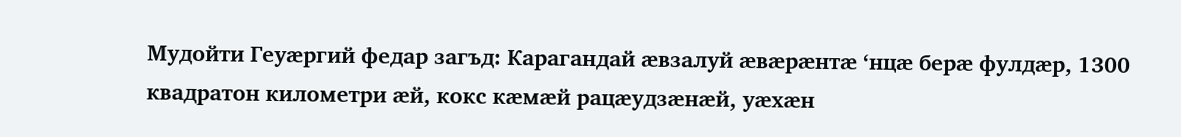Мудойти Геуӕргий федар загъд: Карагандай ӕвзалуй ӕвӕрӕнтӕ ‘нцӕ берӕ фулдӕр, 1300 квадратон километри ӕй, кокс кӕмӕй рацӕудзӕнӕй, уӕхӕн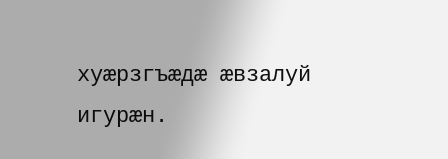хуӕрзгъӕдӕ ӕвзалуй игурӕн.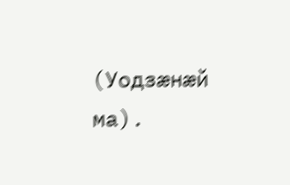(Уодзӕнӕй ма).